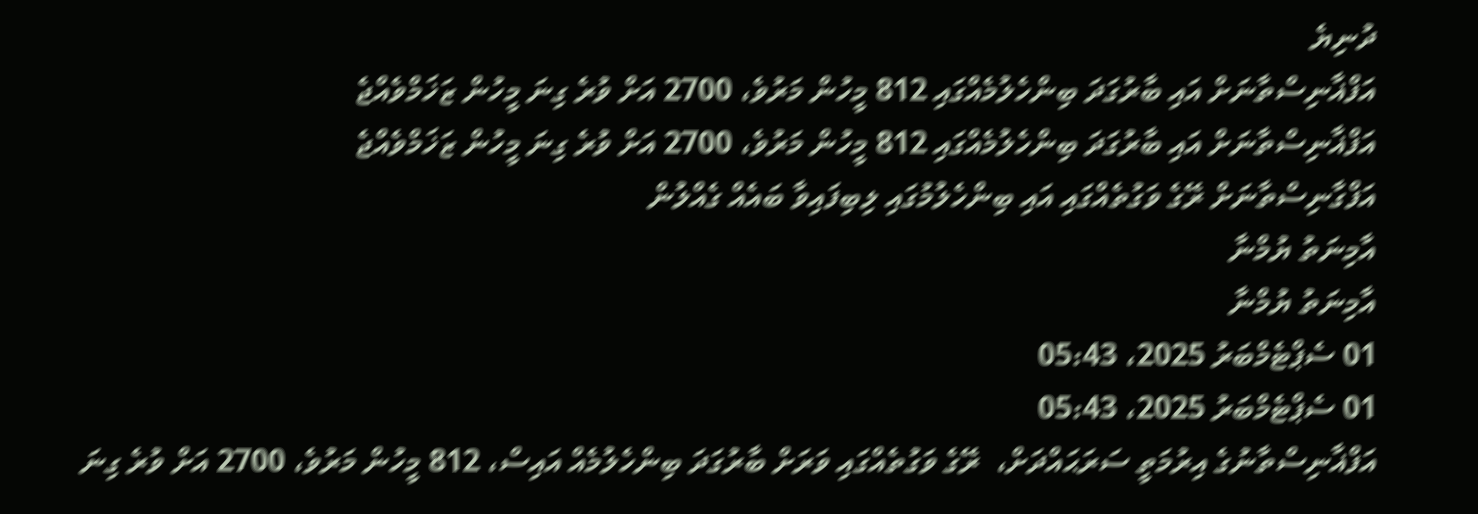ދުނިޔެ
އަފްޣާނިސްތާނަށް އައި ބާރުގަދަ ބިންހެލުމެއްގައި 812 މީހުން މަރުވެ، 2700 އަށް ވުރެ ގިނަ މީހުން ޒަޚަމްވެއްޖެ
އަފްޣާނިސްތާނަށް އައި ބާރުގަދަ ބިންހެލުމެއްގައި 812 މީހުން މަރުވެ، 2700 އަށް ވުރެ ގިނަ މީހުން ޒަޚަމްވެއްޖެ
އަފްގާނިސްތާނަށް ރޭގެ ވަގުތެއްގައި އައި ބިންހެލުމުގައި ލިބިފައިވާ ބައެއް ގެއްލުން
އާމިނަތު ޔުމްނާ
އާމިނަތު ޔުމްނާ
01 ސެޕްޓެމްބަރު 2025، 05:43
01 ސެޕްޓެމްބަރު 2025، 05:43
އަފްޣާނިސްތާނުގެ އިރުމަތީ ސަރަޙައްދަށް،  ރޭގެ ވަގުތެއްގައި ވަރަށް ބާރުގަދަ ބިންހެލުމެއް އައިސް، 812 މީހުން މަރުވެ، 2700 އަށް ވުރެ ގިނަ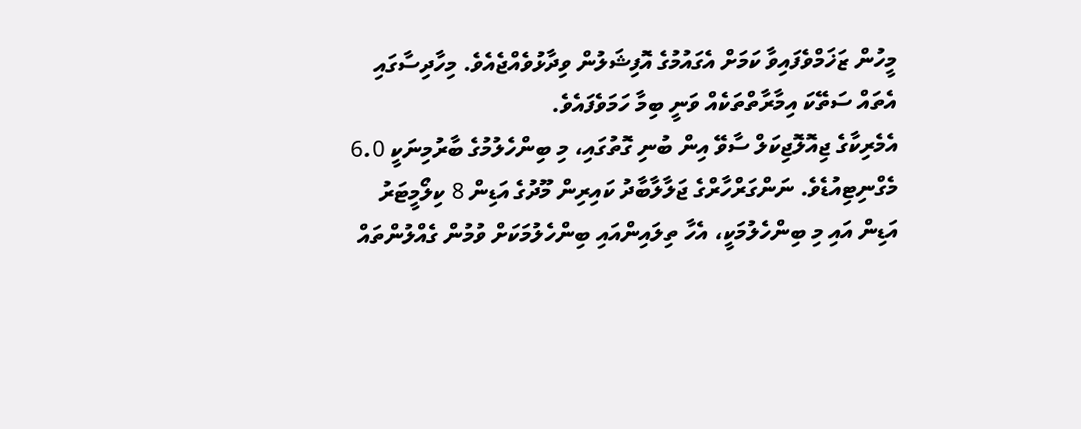މީހުން ޒަޚަމްވެފައިވާ ކަމަށް އެގައުމުގެ އޮފިޝަލުން ވިދާޅުވެއްޖެއެވެ. މިހާދިސާގައި އެތައް ސަތޭކަ އިމާރާތްތަކެއް ވަނީ ބިމާ ހަމަވެފައެވެ.
އެމެރިކާގެ ޖިއޮލޮޖިކަލް ސާވޭ އިން ބުނި ގޮތުގައި، މި ބިންހެލުމުގެ ބާރުމިނަކީ 6.0 މެގްނިޓިއުޑެވެ. ނަންގަރްހާރްގެ ޖަލާލާބާދު ކައިރިން މޫދުގެ އަޑިން 8 ކިލޯމީޓަރު އަޑިން އައި މި ބިންހެލުމަކީ، އެހާ ތިލައިންއައި ބިންހެލުމަކަށް ވުމުން ގެއްލުންތައް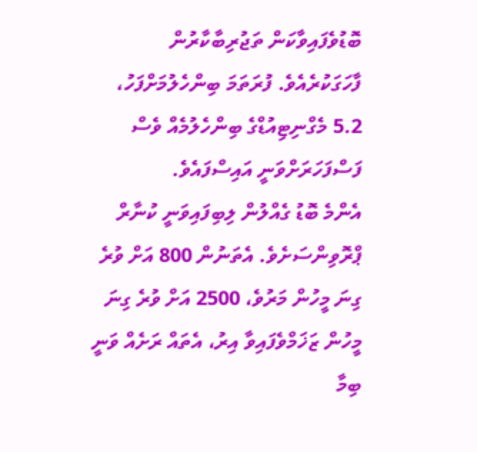ބޮޑުވެފައިވާކަން ތަޖުރިބާކާރުން ފާހަގަކުރެއެވެ. ފުރަތަމަ ބިންހެލުމަށްފަހު، 5.2 މެގްނިޓިއުޑްގެ ބިންހެލުމެއް ވެސް ފަސްފަހަރަށްވަނީ އައިސްފައެވެ.
އެންމެ ބޮޑު ގެއްލުން ލިބިފައިވަނީ ކުނާރް ޕްރޮވިންސަށެވެ. އެތަނުން 800 އަށް ވުރެ ގިނަ މީހުން މަރުވެ، 2500 އަށް ވުރެ ގިނަ މީހުން ޒަޚަމްވެފައިވާ އިރު، އެތައް ރަށެއް ވަނީ ބިމާ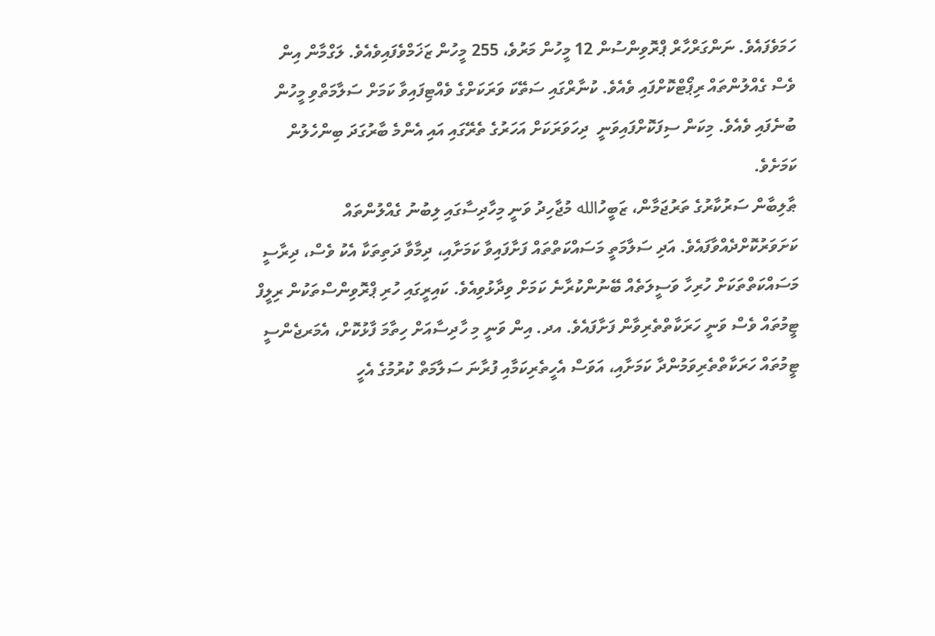ހަމަވެފައެވެ. ނަންގަރްހާރް ޕްރޮވިންސުން 12 މީހުން މަރުވެ، 255 މީހުން ޒަޚަމްވެފައިވެއެވެ. ލަގްމާން އިން ވެސް ގެއްލުންތައް ރިޕޯޓްކޮށްފައި ވެއެވެ. ކުނާރްގައި ސަތޭކަ ވަރަކަށްގެ ވެއްޓިފައިވާ ކަމަށް ސަލާމަތްވި މީހުން ބުނެފައި ވެއެވެ. މިކަން ސިފަކޮށްފައިވަނީ  ދިހަވަރަކަށް އަހަރުގެ ތެރޭގައި އައި އެންމެ ބާރުގަދަ ބިންހެލުން ކަމަށެވެ.
ޠާލިބާން ސަރުކާރުގެ ތަރުޖަމާން، ޒަބީހުالله މުޖާހިދު ވަނީ މިހާދިސާގައި ލިބުނު ގެއްލުންތައް ކަށަވަރުކޮށްދެއްވާފައެވެ. އަދި ސަލާމަތީ މަސައްކަތްތައް ފަށާފައިވާ ކަމަށާއި، ދިމާވާ ދަތިތަކާ އެކު ވެސް، ދިރާސީ މަސައްކަތްތަކަށް ހުރިހާ ވަސީލަތެއް ބޭނުންކުރާނެ ކަމަށް ވިދާޅުވިއެވެ. ކައިރީގައި ހުރި ޕްރޮވިންސްތަކުން ރިލީފް ޓީމުތައް ވެސް ވަނީ ހަރަކާތްތެރިވާން ފަށާފައެވެ. އދ. އިން ވަނީ މި ހާދިސާއަށް ހިތާމަ ފާޅުކޮށް، އެމަރޖެންސީ ޓީމުތައް ހަރަކާތްތެރިވަމުންދާ ކަމަށާއި، އަވަސް އެހީތެރިކަމާއި ފުރާނަ ސަލާމަތް ކުރުމުގެ އެހީ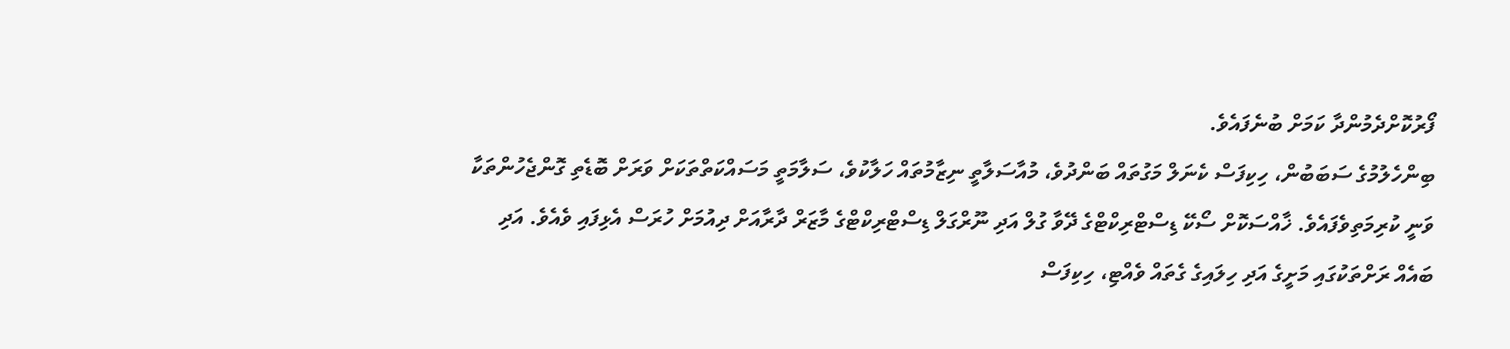ފޯރުކޮށްދެމުންދާ ކަމަށް ބުނެފައެވެ.
ބިންހެލުމުގެ ސަބަބުން، ހިކިފަސް ކެނަލް މަގުތައް ބަންދުވެ، މުއާސަލާތީ ނިޒާމުތައް ހަލާކުވެ، ސަލާމަތީ މަސައްކަތްތަކަށް ވަރަށް ބޮޑެތި ގޮންޖެހުންތަކާ ވަނީ ކުރިމަތިވެފައެވެ. ޚާއްސަކޮށް ސޯކޭ ޑިސްޓްރިކްޓްގެ ދޭވާ ގުލް އަދި ނޫރްގަލް ޑިސްޓްރިކްޓްގެ މާޒަރް ދާރާއަށް ދިއުމަށް ހުރަސް އެޅިފައި ވެއެވެ. އަދި ބައެއް ރަށްތަކުގައި މަށީގެ އަދި ހިލައިގެ ގެތައް ވެއްޓި، ހިކިފަސް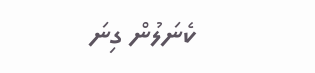ކެނަލުން ގިނަ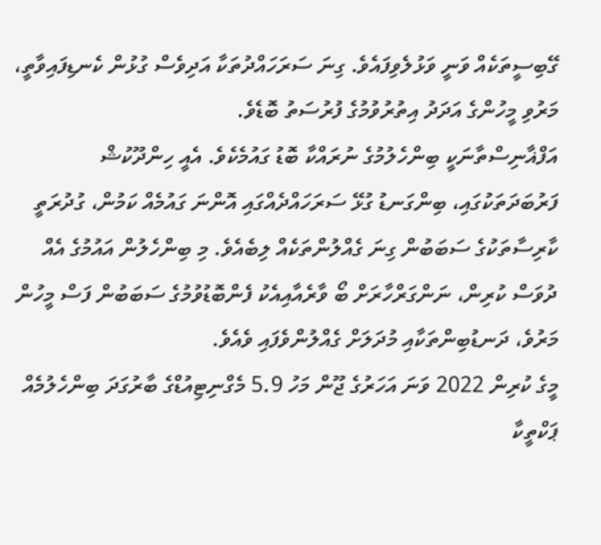ގޭބިސީތަކެއް ވަނީ ވަޅުލެވިފައެވެ. ގިނަ ސަރަހައްދުތަކާ އަދިވެސް ގުޅުން ކެނޑިފައިވާތީ، މަރުވި މީހުންގެ އަދަދު އިތުރުވުމުގެ ފުރުސަތު ބޮޑެވެ.
އަފްޣާނިސްތާނަކީ ބިންހެލުމުގެ ނުރައްކާ ބޮޑު ގައުމެކެވެ. އެއީ ހިންދޫކުޝް ފަރުބަދަތަކުގައި، ބިންގަނޑު ގުޅޭ ސަރަހައްދެއްގައި އޮންނަ ގައުމެއް ކަމުން، ގުދުރަތީ ކާރިސާތަކުގެ ސަބަބުން ގިނަ ގެއްލުންތަކެއް ލިބެއެވެ. މި ބިންހެލުން އައުމުގެ އެއް ދުވަސް ކުރިން، ނަންގަރްހާރަށް ބޯ ވާރެއާއިއެކު ފެންބޮޑުވުމުގެ ސަބަބުން ފަސް މީހުން މަރުވެ، ދަނޑުބިންތަކާއި މުދަލަށް ގެއްލުންވެފައި ވެއެވެ.
މީގެ ކުރިން 2022 ވަނަ އަހަރުގެ ޖޫން މަހު 5.9 މެގްނިޓިއުޑްގެ ބާރުގަދަ ބިންހެލުމެއް ޕަކްތީކާ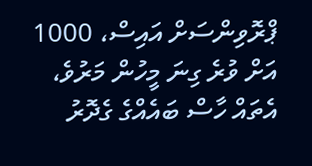ޕްރޮވިންސަށް އައިސް، 1000 އަށް ވުރެ ގިނަ މީހުން މަރުވެ، އެތައް ހާސް ބައެއްގެ ގެދޮރު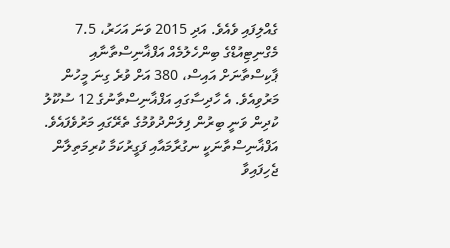ގެއްލިފައި ވެއެވެ. އަދި 2015 ވަނަ އަހަރު، 7.5 މެގްނިޓިއުޑްގެ ބިންހެލުމެއް އަފްޣާނިސްތާނާއި ޕާކިސްތާނަށް އައިސް، 380 އަށް ވުރެ ގިނަ މީހުން މަރުވިއެވެ. އެ ހާދިސާގައި އަފްޣާނިސްތާނުގެ 12 ސުކޫލު ކުދިން ވަނީ ބިރުން ފިލަންދުވުމުގެ ތެރޭގައި މަރުވެފައެވެ.
އަފްޣާނިސްތާނަކީ ނގުރާމައާއި ފަގީރުކަމާ ކުރިމަތިލާން ޖެހިފައިވާ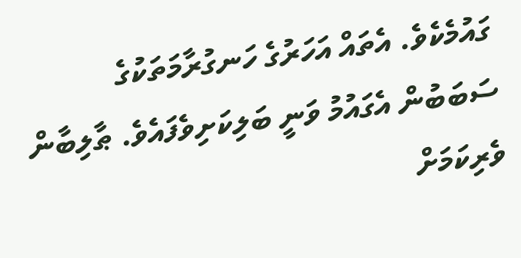ގައުމެކެވެ. އެތައް އަހަރުގެ ހަނގުރާމަތަކުގެ ސަބަބުން އެގައުމު ވަނީ ބަލިކަށިވެފައެވެ. ޠާލިބާން ވެރިކަމަށް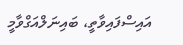އައިސްފައިވާތީ، ބައިނަލްއަގްވާމީ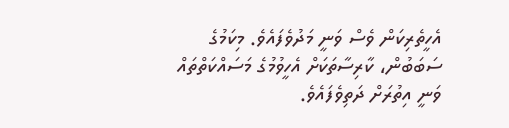އެހީތެރިކަން ވެސް ވަނީ މަދުވެފައެވެ. މިކަމުގެ ސަބަބުން، ކާރިސާތަކަށް އެހީވުމުގެ މަސައްކަތްތައް ވަނީ އިތުރަށް ދަތިވެފައެވެ.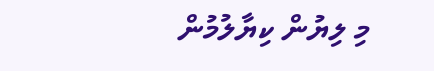މި ލިޔުން ކިޔާލުމުން